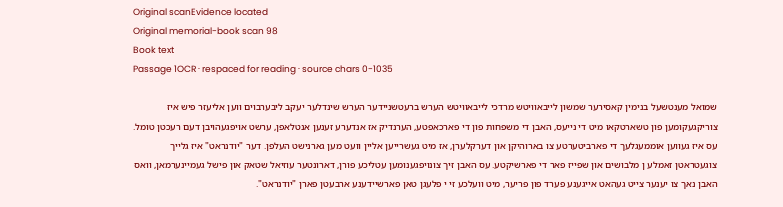Original scanEvidence located
Original memorial-book scan 98
Book text
Passage 1OCR · respaced for reading · source chars 0-1035

שמואל מענטשעל בנימין קאסירער שמשון לייבאוויטש מרדכי לייבאוויטש הערש ברעטשניידער הערש שינדלער יעקב ליבערבוים ווען אליעזר פיש איז צוריקגעקומען פון טשארטקאו מיט די נייעס, האבן די משפחות פון די פארכאפטע, הערנדיק אז אנדערע זענען אנטלאפן, ערשט אויפגעהויבן דעם רעכטן טומל. עס איז געווען אוממעגלעך די פארביטערטע צו בארוהיקן און דערקלערן, אז מיט געשרייען אליין וועט מען גארנישט העלפן. דער "יודנראט" איז גלייך צוגעטראטן זאמלע ן מלבושים און שפייז פאר די פארשיקטע. עס האבן זיך צונויפגענומען עטליכע פורן, דארונטער עוזיאל שטאק און פישל געמיינערמאן, וואס האבן נאך צו יענער צייט געהאט אייגענע פערד פון פריער, מיט וועלכע זי י פלעגן טאן פארשיידענע ארבעטן פארן "יודנראט".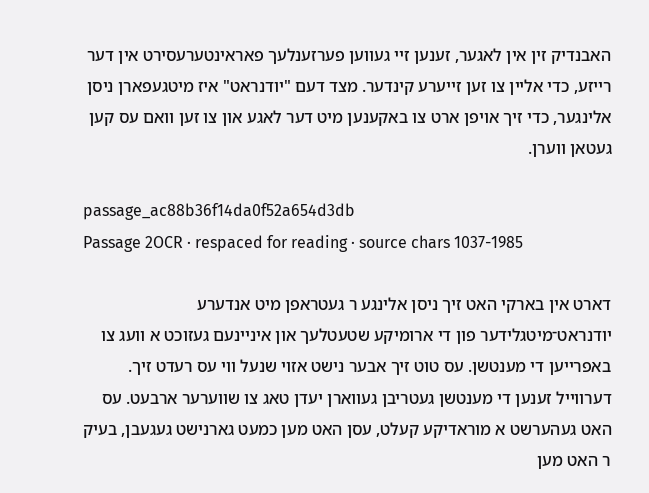האבנדיק זין אין לאגער, זענען זיי געווען פערזענלעך פאראינטערעסירט אין דער רייזע, כדי אליין צו זען זייערע קינדער. מצד דעם "יודנראט" איז מיטגעפארן ניסן אלינגער, כדי זיך אויפן ארט צו באקענען מיט דער לאגע און צו זען וואם עס קען געטאן ווערן.

passage_ac88b36f14da0f52a654d3db
Passage 2OCR · respaced for reading · source chars 1037-1985

דארט אין בארקי האט זיך ניסן אלינגע ר געטראפן מיט אנדערע יודנראט־מיטגלידער פון די ארומיקע שטעטלעך און איניינעם געזוכט א וועג צו באפרייען די מענטשן. עס טוט זיך אבער נישט אזוי שנעל ווי עס רעדט זיך. דערווייל זענען די מענטשן געטריבן געווארן יעדן טאג צו שווערער ארבעט. עס האט געהערשט א מוראדיקע קעלט, עסן האט מען כמעט גארנישט געגעבן, בעיק ר האט מען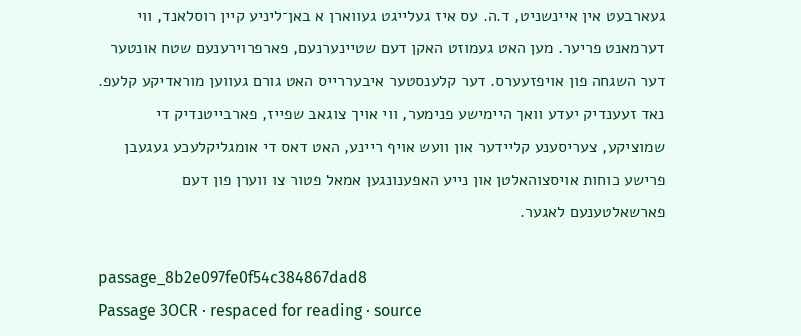געארבעט אין איינשניט, ד.ה. עס איז געלייגט געווארן א באן־ליניע קיין רוסלאנד, ווי דערמאנט פריער. מען האט געמוזט האקן דעם שטיינערנעם, פארפרוירענעם שטח אונטער דער השגחה פון אויפזעערס. דער קלענסטער איבעררייס האט גורם געווען מוראדיקע קלעפ. נאד זעענדיק יעדע וואך היימישע פנימער, ווי אויך צוגאב שפייז, פארבייטנדיק די שמוציקע, צעריסענע קליידער און וועש אויף ריינע, האט דאס די אומגליקלעכע געגעבן פרישע כוחות אויסצוהאלטן און נייע האפענונגען אמאל פטור צו ווערן פון דעם פארשאלטענעם לאגער.

passage_8b2e097fe0f54c384867dad8
Passage 3OCR · respaced for reading · source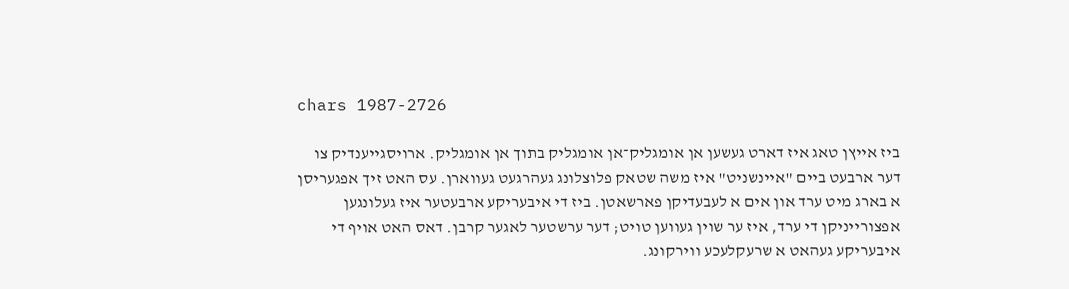chars 1987-2726

ביז אייץן טאג איז דארט געשען אן אומגליק־אן אומגליק בתוך אן אומגליק. ארויסגייענדיק צו דער ארבעט ביים "איינשניט" איז משה שטאק פלוצלונג געהרגעט געווארן. עס האט זיך אפגעריסן א בארג מיט ערד און אים א לעבעדיקן פארשאטן. ביז די איבעריקע ארבעטער איז געלונגען אפצורייניקן די ערד, איז ער שוין געווען טויט; דער ערשטער לאגער קרבן. דאס האט אויף די איבעריקע געהאט א שרעקלעכע ווירקונג.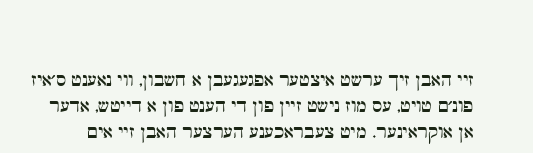זיי האבן זיך ערשט איצטער אפגעגעבן א חשבון, ווי נאענט ס׳איז פונ׳ם טויט, עס מוז נישט זיין פון די הענט פון א דייטש, אדער אן אוקראינער. מיט צעבראכענע הערצער האבן זיי אים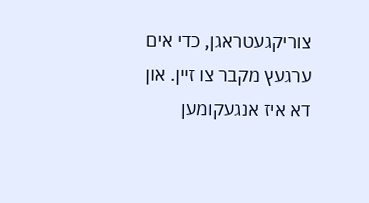צוריקגעטראגן, כדי אים ערגעץ מקבר צו זיין. און דא איז אנגעקומען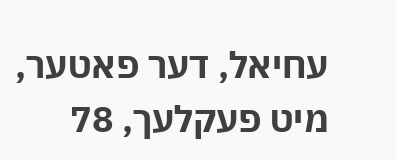עחיאל, דער פאטער, מיט פעקלעך, 78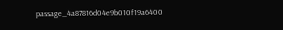passage_4a87816d04e9b010f19a6400